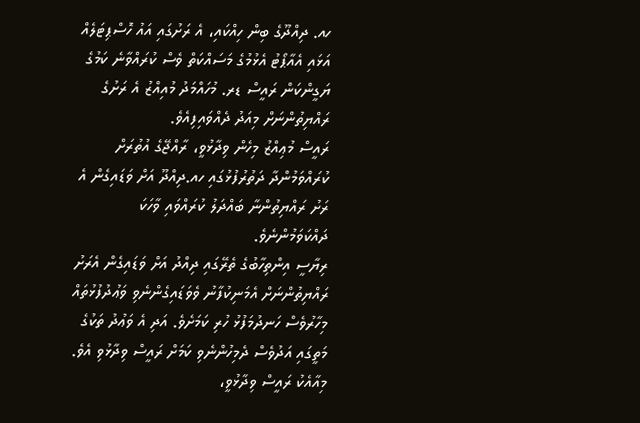ހއ. ދިއްދޫގެ ބިން ހިއްކައި، އެ ރަށުގައި އައު ހޮސްޕިޓަލެއް އަޅައި އެއާޕޯޓު އެޅުމުގެ މަސައްކަތް ވެސް ކުރައްވާނެ ކަމުގެ ޔަގީންކަން ރައީސް ޑރ. މުހައްމަދު މުއިއްޒު އެ ރަށުގެ ރައްޔިތުންނަށް މިއަދު ދެއްވައިފިއެވެ.
ރައީސް މުޢިއްޒު މިހެން ވިދާޅުވީ، ރާއްޖޭގެ އުތުރަށް ކުރައްވަމުންދާ ދަތުރުފުޅުގައި ހއ.ދިއްދޫ އަށް ވަޑައިގެން އެ ރަށު ރައްޔިތުންނާ ބައްދަލު ކުރައްވައި ވާހަކަ ދައްކަވަމުންނެވެ.
ރިޔާސީ އިންތިހާބުގެ ތެރޭގައި ދިއްދު އަށް ވަޑައިގެން އެރަށު ރައްޔިތުންނަށް އެމަނިކުފާނު ވެވަޑައިގެންނެވި ވަޢުދުފުޅުތައް މިހާރުވެސް ހަނދުމަފުޅު ހުރި ކަމަށެވެ. އަދި އެ ވަޢުދު ތަކުގެ މަތީގައި އަދުވެސް ދެމިހުންނެވި ކަމަށް ރައީސް ވިދާޅުވި އެވެ.
މިއާއެކު ރައީސް ވިދާޅުވީ،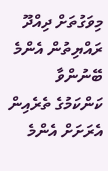މިވަގުތަށް ދިއްދޫ ރައްޔިތުން އެންމެ ބޭނުންވާ ކަންކަމުގެ ތެރެއިން އެރަށަށް އެންމެ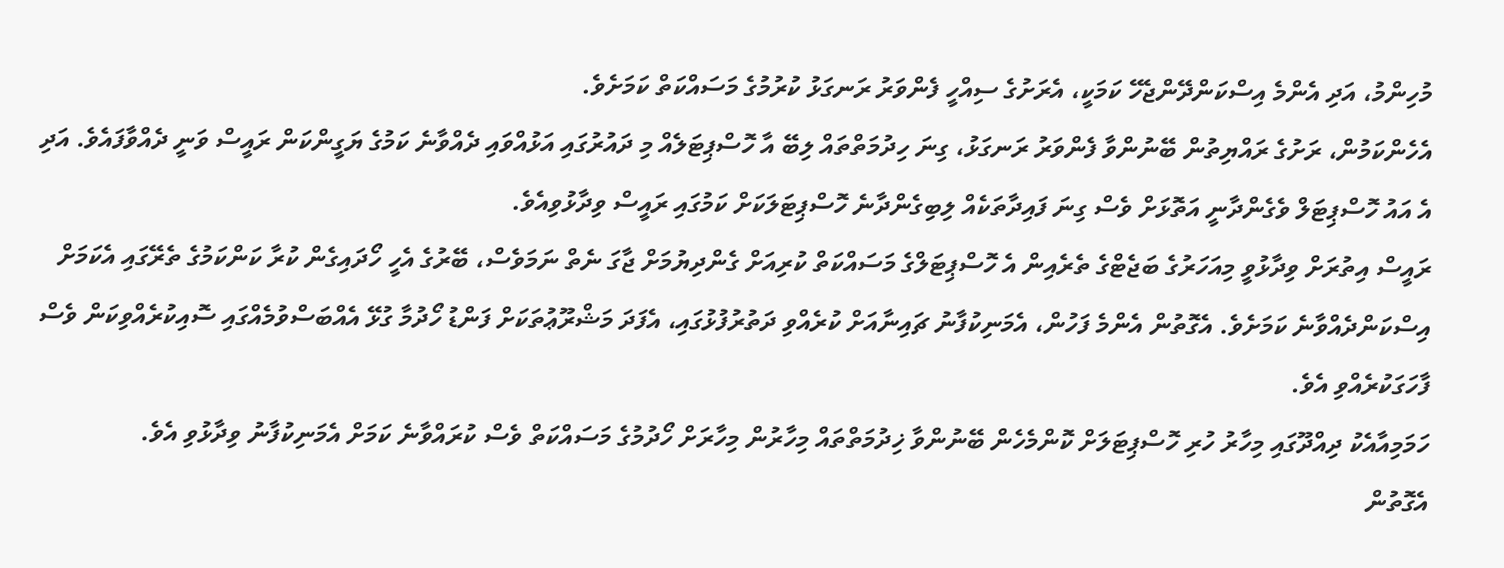މުހިންމު، އަދި އެންމެ އިސްކަންދޭންޖެހޭ ކަމަކީ، އެރަށުގެ ސިއްހީ ފެންވަރު ރަނގަޅު ކުރުމުގެ މަސައްކަތް ކަމަށެވެ.
އެހެންކަމުން، ރަށުގެ ރައްޔިތުން ބޭނުންވާ ފެންވަރު ރަނގަޅު، ގިނަ ހިދުމަތްތައް ލިބޭ އާ ހޮސްޕިޓަލެއް މި ދައުރުގައި އަޅުއްވައި ދެއްވާނެ ކަމުގެ ޔަގީންކަން ރައީސް ވަނީ ދެއްވާފައެވެ. އަދި އެ އައު ހޮސްޕިޓަލް ވެގެންދާނީ އަތޮޅަށް ވެސް ގިނަ ފައިދާތަކެއް ލިބިގެންދާނެ ހޮސްޕިޓަލަކަށް ކަމުގައި ރައީސް ވިދާޅުވިއެވެ.
ރައީސް އިތުރަށް ވިދާޅުވީ މިއަހަރުގެ ބަޖެޓްގެ ތެރެއިން އެ ހޮސްޕިޓަލްގެ މަސައްކަތް ކުރިއަށް ގެންދިޔުމަށް ޖާގަ ނެތް ނަމަވެސް، ބޭރުގެ އެހީ ހޯދައިގެން ކުރާ ކަންކަމުގެ ތެރޭގައި އެކަމަށް އިސްކަންދެއްވާނެ ކަމަށެވެ. އެގޮތުން އެންމެ ފަހުން، އެމަނިކުފާނު ޗައިނާއަށް ކުރެއްވި ދަތުރުފުޅުގައި، އެފަދަ މަޝްރޫޢުތަކަށް ފަންޑު ހޯދުމާ ގުޅޭ އެއްބަސްވުމެއްގައި ސޮއިކުރެއްވިކަން ވެސް ފާހަގަކުރެއްވި އެވެ.
ހަމަމިއާއެކު ދިއްދޫގައި މިހާރު ހުރި ހޮސްޕިޓަލަށް ކޮންމެހެން ބޭނުންވާ ޚިދުމަތްތައް މިހާރުން މިހާރަށް ހޯދުމުގެ މަސައްކަތް ވެސް ކުރައްވާނެ ކަމަށް އެމަނިކުފާނު ވިދާޅުވި އެވެ.
އެގޮތުން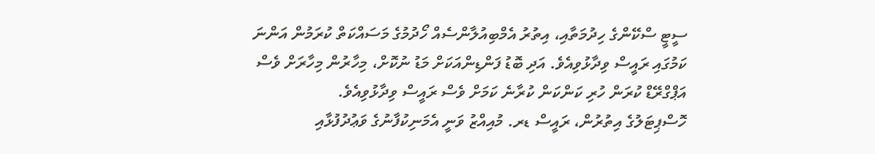ސީޓީ ސްކޭންގެ ހިދުމަތާއި، އިތުރު އެމްބިއުލާންސެއް ހޯދުމުގެ މަސައްކަތް ކުރަމުން އަންނަ ކަމުގައި ރައީސް ވިދާޅުވިއެވެ. އަދި ބޮޑު ފަންޑިންއަކަށް މަޑު ނުކޮށް، މިހާރުން މިހާރަށް ވެސް އަޕްގްރޭޑް ކުރަން ހުރި ކަންކަން ކުރާނެ ކަމަށް ވެސް ރައީސް ވިދާޅުވިއެވެ.
ހޮސްޕިޓަލުގެ އިތުރުން، ރައީސް ޑރ. މުއިއްޒު ވަނީ އެމަނިކުފާނުގެ ވަޢުދުފުޅާއި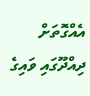އެއްގޮތަށް ދިއްދޫގައި ވައިގެ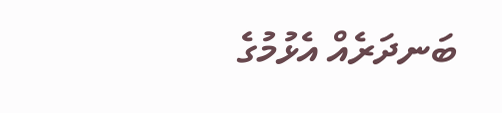ބަނދަރެއް އެޅުމުގެ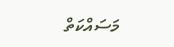މަސައްކަތް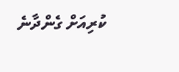ކުރިއަށް ގެންދާނެ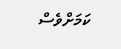ކަމަށްވެސް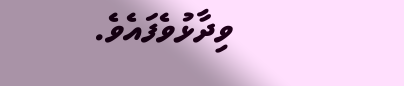ވިދާޅުވެފައެވެ.